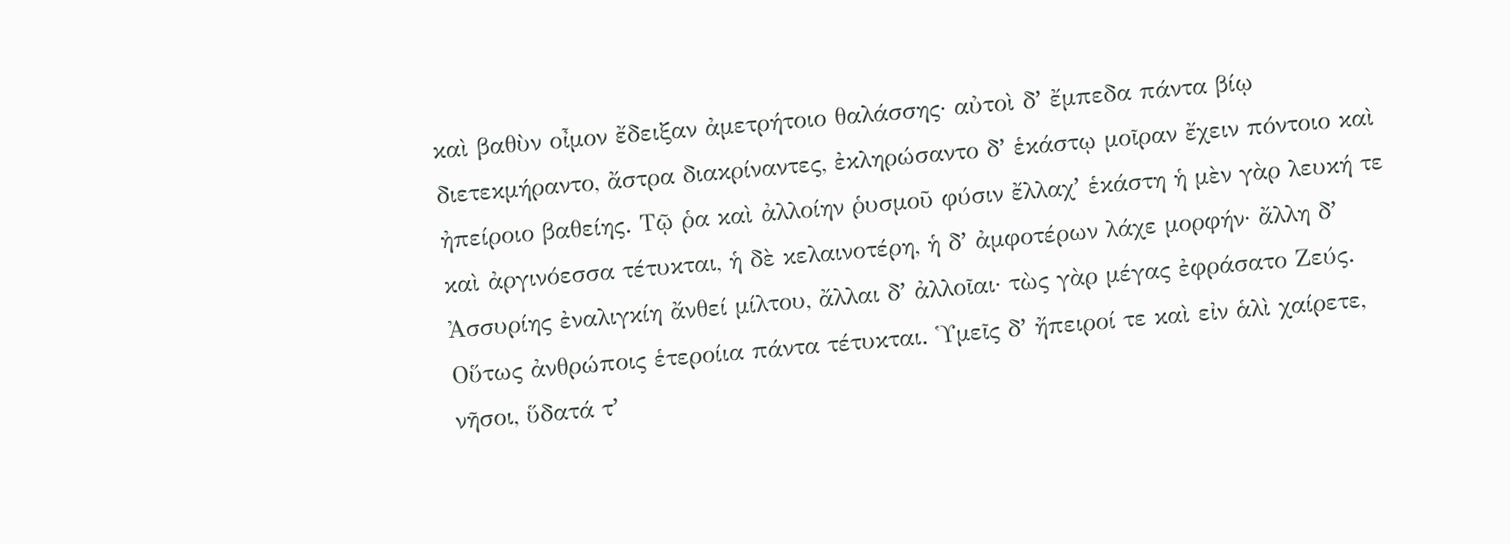καὶ βαθὺν οἶμον ἔδειξαν ἀμετρήτοιο θαλάσσης· αὐτοὶ δʼ ἔμπεδα πάντα βίῳ διετεκμήραντο, ἄστρα διακρίναντες, ἐκληρώσαντο δʼ ἑκάστῳ μοῖραν ἔχειν πόντοιο καὶ ἠπείροιο βαθείης. Τῷ ῥα καὶ ἀλλοίην ῥυσμοῦ φύσιν ἔλλαχʼ ἑκάστη ἡ μὲν γὰρ λευκή τε καὶ ἀργινόεσσα τέτυκται, ἡ δὲ κελαινοτέρη, ἡ δʼ ἀμφοτέρων λάχε μορφήν· ἄλλη δʼ Ἀσσυρίης ἐναλιγκίη ἄνθεί μίλτου, ἄλλαι δʼ ἀλλοῖαι· τὼς γὰρ μέγας ἐφράσατο Ζεύς. Οὕτως ἀνθρώποις ἑτεροίια πάντα τέτυκται. Ὑμεῖς δʼ ἤπειροί τε καὶ εἰν ἁλὶ χαίρετε, νῆσοι, ὕδατά τʼ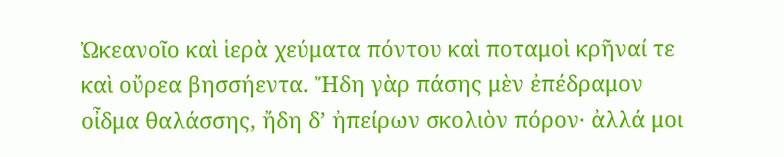Ὠκεανοῖο καὶ ἱερὰ χεύματα πόντου καὶ ποταμοὶ κρῆναί τε καὶ οὔρεα βησσήεντα. Ἤδη γὰρ πάσης μὲν ἐπέδραμον οἶδμα θαλάσσης, ἤδη δʼ ἠπείρων σκολιὸν πόρον· ἀλλά μοι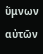ὕμνων αὐτῶν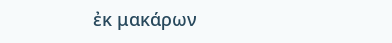ἐκ μακάρων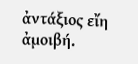ἀντάξιος εἴη ἀμοιβή.